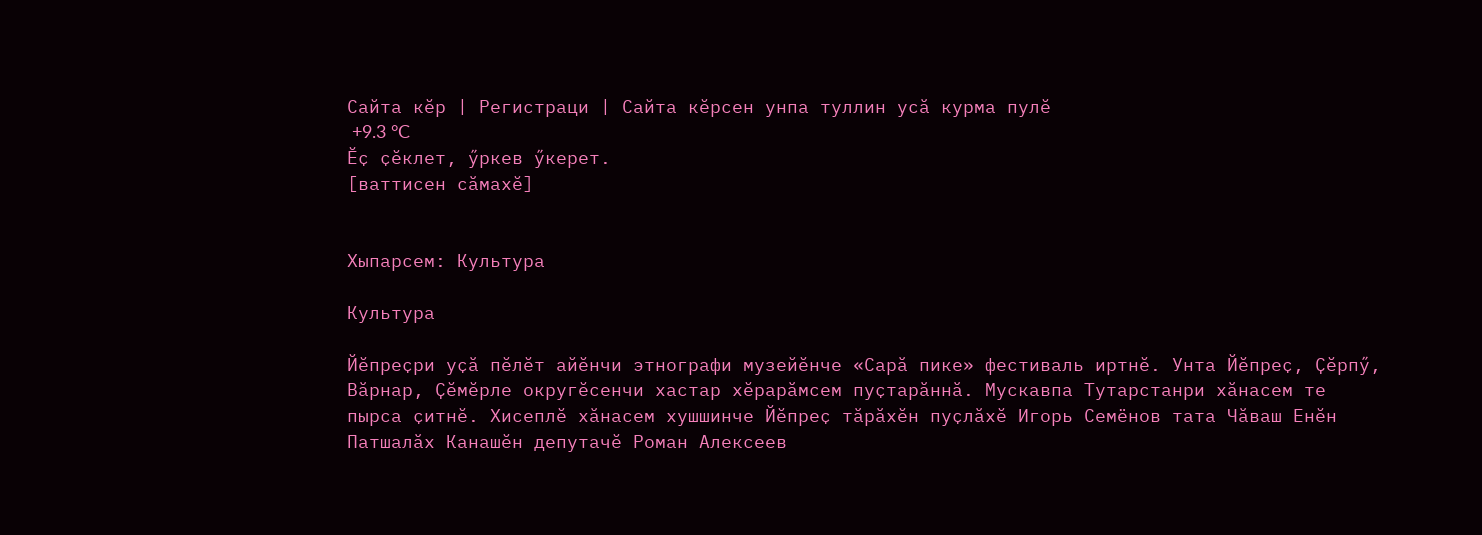Сайта кӗр | Регистраци | Сайта кӗрсен унпа туллин усӑ курма пулӗ
 +9.3 °C
Ӗҫ ҫӗклет, ӳркев ӳкерет.
[ваттисен сӑмахӗ]


Хыпарсем: Культура

Культура

Йӗпреҫри уҫӑ пӗлӗт айӗнчи этнографи музейӗнче «Сарӑ пике» фестиваль иртнӗ. Унта Йӗпреҫ, Ҫӗрпӳ, Вӑрнар, Ҫӗмӗрле округӗсенчи хастар хӗрарӑмсем пуҫтарӑннӑ. Мускавпа Тутарстанри хӑнасем те пырса ҫитнӗ. Хисеплӗ хӑнасем хушшинче Йӗпреҫ тӑрӑхӗн пуҫлӑхӗ Игорь Семёнов тата Чӑваш Енӗн Патшалӑх Канашӗн депутачӗ Роман Алексеев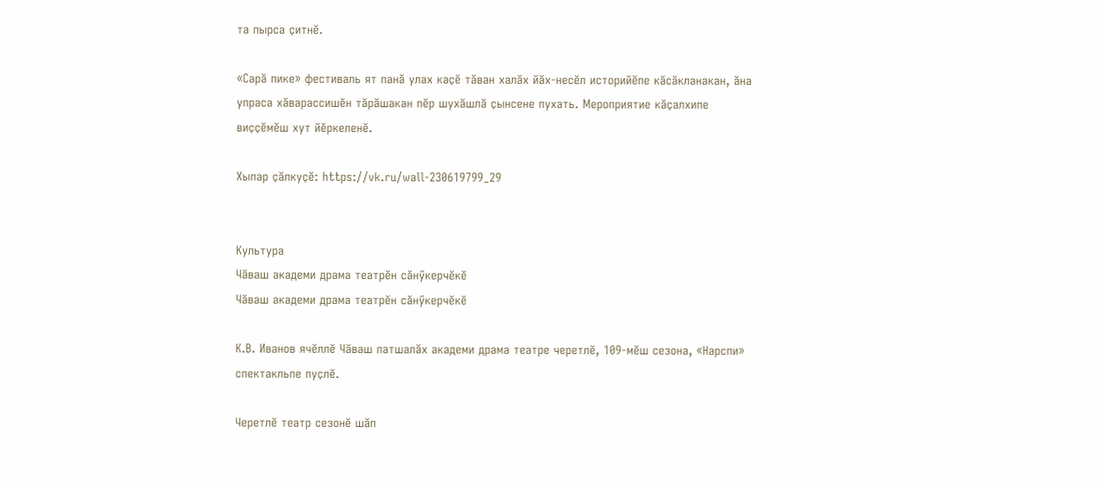та пырса ҫитнӗ.

«Сарӑ пике» фестиваль ят панӑ улах каҫӗ тӑван халӑх йӑх-несӗл историйӗпе кӑсӑкланакан, ӑна упраса хӑварассишӗн тӑрӑшакан пӗр шухӑшлӑ ҫынсене пухать. Мероприятие кӑҫалхипе виҫҫӗмӗш хут йӗркеленӗ.

Хыпар ҫӑлкуҫӗ: https://vk.ru/wall-230619799_29


Культура
Чӑваш академи драма театрӗн сӑнӳкерчӗкӗ
Чӑваш академи драма театрӗн сӑнӳкерчӗкӗ

К.В. Иванов ячӗллӗ Чӑваш патшалӑх академи драма театре черетлӗ, 109-мӗш сезона, «Нарспи» спектакльпе пуҫлӗ.

Черетлӗ театр сезонӗ шӑп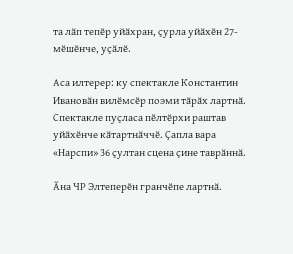та лӑп тепӗр уйӑхран, ҫурла уйӑхӗн 27-мӗшӗнче, уҫӑлӗ.

Аса илтерер: ку спектакле Константин Ивановӑн вилӗмсӗр поэми тӑрӑх лартнӑ. Спектакле пуҫласа пӗлтӗрхи раштав уйӑхӗнче кӑтартнӑччӗ. Ҫапла вара «Нарспи» 36 ҫултан сцена ҫине таврӑннӑ.

Ӑна ЧР Элтеперӗн гранчӗпе лартнӑ.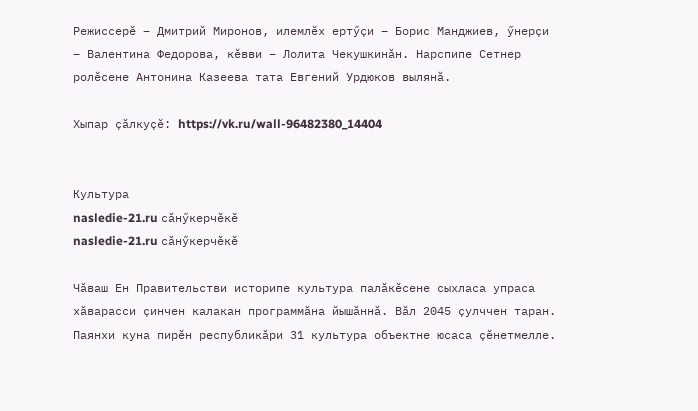Режиссерӗ – Дмитрий Миронов, илемлӗх ертӳҫи – Борис Манджиев, ӳнерҫи – Валентина Федорова, кӗвви – Лолита Чекушкинӑн. Нарспипе Сетнер ролӗсене Антонина Казеева тата Евгений Урдюков вылянӑ.

Хыпар ҫӑлкуҫӗ: https://vk.ru/wall-96482380_14404


Культура
nasledie-21.ru сӑнӳкерчӗкӗ
nasledie-21.ru сӑнӳкерчӗкӗ

Чӑваш Ен Правительстви историпе культура палӑкӗсене сыхласа упраса хӑварасси ҫинчен калакан программӑна йышӑннӑ. Вӑл 2045 ҫулччен таран. Паянхи куна пирӗн республикӑри 31 культура объектне юсаса ҫӗнетмелле.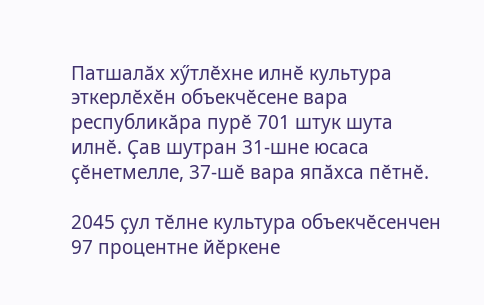Патшалӑх хӳтлӗхне илнӗ культура эткерлӗхӗн объекчӗсене вара республикӑра пурӗ 701 штук шута илнӗ. Ҫав шутран 31-шне юсаса ҫӗнетмелле, 37-шӗ вара япӑхса пӗтнӗ.

2045 ҫул тӗлне культура объекчӗсенчен 97 процентне йӗркене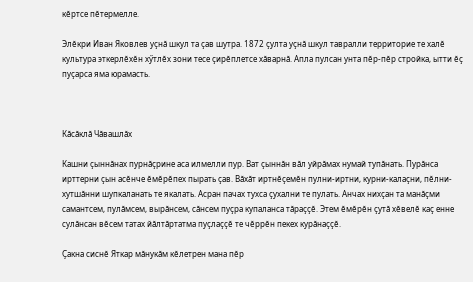кӗртсе пӗтермелле.

Элӗкри Иван Яковлев уҫнӑ шкул та ҫав шутра. 1872 ҫулта уҫнӑ шкул тавралли территорие те халӗ культура эткерлӗхӗн хӳтлӗх зони тесе ҫирӗплетсе хӑварнӑ. Апла пулсан унта пӗр-пӗр стройка, ытти ӗҫ пуҫарса яма юрамасть.



Кӑсӑклӑ Чӑвашлӑх

Кашни ҫыннӑнах пурнӑҫрине аса илмелли пур. Ват ҫыннӑн вӑл уйрӑмах нумай тупӑнать. Пурӑнса ирттерни ҫын асӗнче ӗмӗрӗпех пырать ҫав. Вӑхӑт иртнӗҫемӗн пулни-иртни, курни-калаҫни, пӗлни-хутшӑнни шупкаланать те якалать. Асран пачах тухса ҫухални те пулать. Анчах нихҫан та манӑҫми самантсем, пулӑмсем, вырӑнсем, сӑнсем пуҫра купаланса тӑраҫҫӗ. Этем ӗмӗрӗн ҫутӑ хӗвелӗ каҫ енне сулӑнсан вӗсем татах йӑлтӑртатма пуҫлаҫҫӗ те чӗррӗн пекех курӑнаҫҫӗ.

Ҫакна сиснӗ Яткар мӑнукӑм кӗлетрен мана пӗр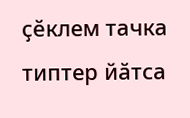ҫӗклем тачка типтер йӑтса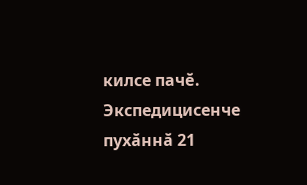килсе пачӗ. Экспедицисенче пухӑннӑ 21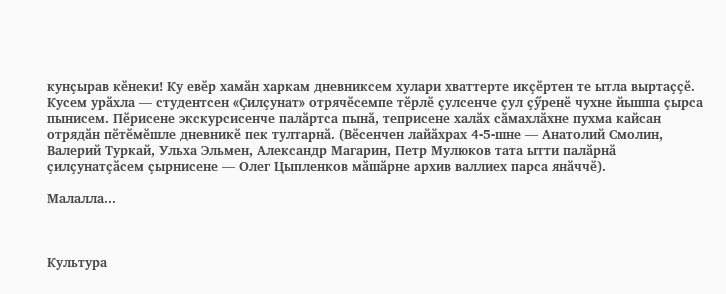кунҫырав кӗнеки! Ку евӗр хамӑн харкам дневниксем хулари хваттерте икҫӗртен те ытла выртаҫҫӗ. Кусем урӑхла — студентсен «Ҫилҫунат» отрячӗсемпе тӗрлӗ ҫулсенче ҫул ҫӳренӗ чухне йышпа ҫырса пынисем. Пӗрисене экскурсисенче палӑртса пынӑ, теприсене халӑх сӑмахлӑхне пухма кайсан отрядӑн пӗтӗмӗшле дневникӗ пек тултарнӑ. (Вӗсенчен лайӑхрах 4-5-шне — Анатолий Смолин, Валерий Туркай, Ульха Эльмен, Александр Магарин, Петр Мулюков тата ытти палӑрнӑ ҫилҫунатҫӑсем ҫырнисене — Олег Цыпленков мӑшӑрне архив валлиех парса янӑччӗ).

Малалла...



Культура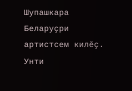Шупашкара Беларуҫри артистсем килӗҫ. Унти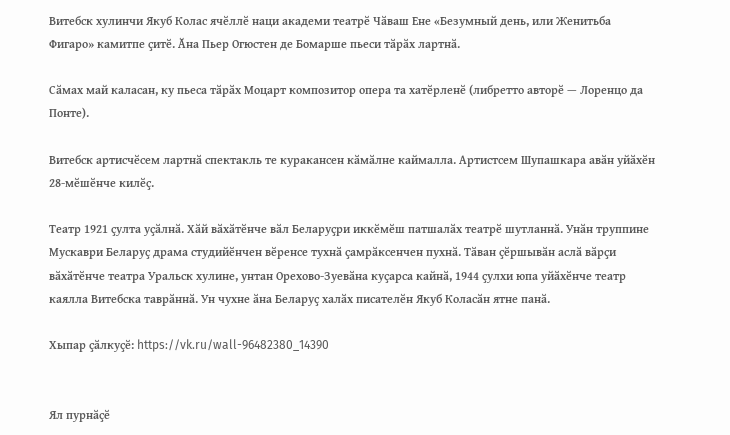Витебск хулинчи Якуб Колас ячӗллӗ наци академи театрӗ Чӑваш Ене «Безумный день, или Женитьба Фигаро» камитпе ҫитӗ. Ӑна Пьер Огюстен де Бомарше пьеси тӑрӑх лартнӑ.

Сӑмах май каласан, ку пьеса тӑрӑх Моцарт композитор опера та хатӗрленӗ (либретто авторӗ — Лоренцо да Понте).

Витебск артисчӗсем лартнӑ спектакль те куракансен кӑмӑлне каймалла. Артистсем Шупашкара авӑн уйӑхӗн 28-мӗшӗнче килӗҫ.

Театр 1921 ҫулта уҫӑлнӑ. Хӑй вӑхӑтӗнче вӑл Беларуҫри иккӗмӗш патшалӑх театрӗ шутланнӑ. Унӑн труппине Мускаври Беларуҫ драма студийӗнчен вӗренсе тухнӑ ҫамрӑксенчен пухнӑ. Тӑван ҫӗршывӑн аслӑ вӑрҫи вӑхӑтӗнче театра Уральск хулине, унтан Орехово-Зуевӑна куҫарса кайнӑ, 1944 ҫулхи юпа уйӑхӗнче театр каялла Витебска таврӑннӑ. Ун чухне ӑна Беларуҫ халӑх писателӗн Якуб Коласӑн ятне панӑ.

Хыпар ҫӑлкуҫӗ: https://vk.ru/wall-96482380_14390


Ял пурнӑҫӗ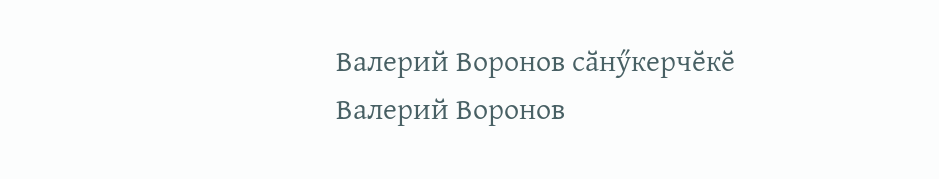Валерий Воронов сӑнӳкерчӗкӗ
Валерий Воронов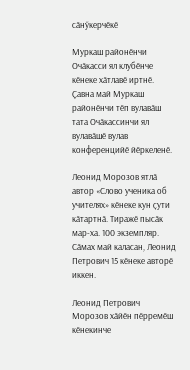сӑнӳкерчӗкӗ

Муркаш районӗнчи Очӑкасси ял клубӗнче кӗнеке хӑтлавӗ иртнӗ. Ҫавна май Муркаш районӗнчи тӗп вулавӑш тата Очӑкассинчи ял вулавӑшӗ вулав конференцийӗ йӗркеленӗ.

Леонид Морозов ятлӑ автор «Слово ученика об учителях» кӗнеке кун ҫути кӑтартнӑ. Тиражӗ пысӑк мар-ха. 100 экземпляр. Сӑмах май каласан, Леонид Петрович 15 кӗнеке авторӗ иккен.

Леонид Петрович Морозов хӑйӗн пӗрремӗш кӗнекинче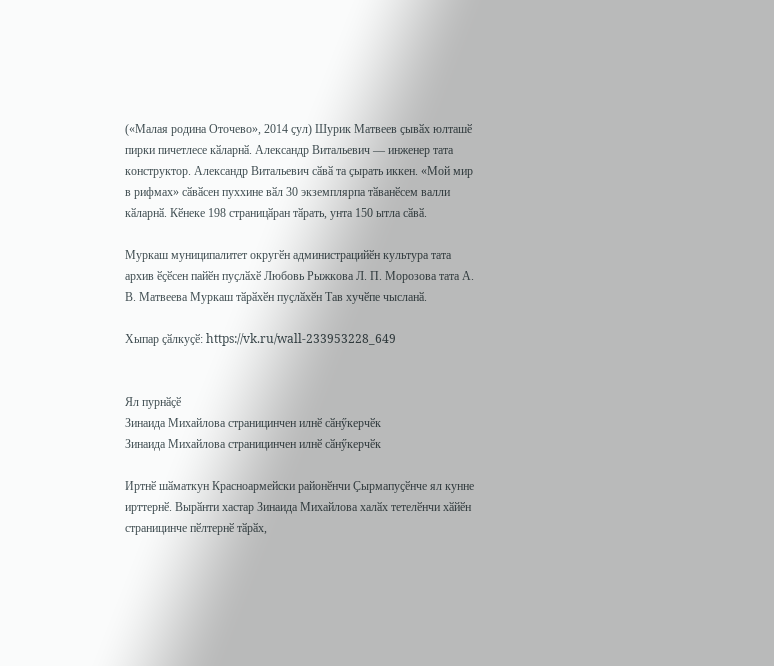(«Малая родина Оточево», 2014 ҫул) Шурик Матвеев ҫывӑх юлташӗ пирки пичетлесе кӑларнӑ. Александр Витальевич — инженер тата конструктор. Александр Витальевич сӑвӑ та ҫырать иккен. «Мой мир в рифмах» сӑвӑсен пуххине вӑл 30 экземплярпа тӑванӗсем валли кӑларнӑ. Кӗнеке 198 страницӑран тӑрать, унта 150 ытла сӑвӑ.

Муркаш муниципалитет округӗн администрацийӗн культура тата архив ӗҫӗсен пайӗн пуҫлӑхӗ Любовь Рыжкова Л. П. Морозова тата А. В. Матвеева Муркаш тӑрӑхӗн пуҫлӑхӗн Тав хучӗпе чысланӑ.

Хыпар ҫӑлкуҫӗ: https://vk.ru/wall-233953228_649


Ял пурнӑҫӗ
Зинаида Михайлова страницинчен илнӗ сӑнӳкерчӗк
Зинаида Михайлова страницинчен илнӗ сӑнӳкерчӗк

Иртнӗ шӑматкун Красноармейски районӗнчи Ҫырмапуҫӗнче ял кунне ирттернӗ. Вырӑнти хастар Зинаида Михайлова халӑх тетелӗнчи хӑйӗн страницинче пӗлтернӗ тӑрӑх,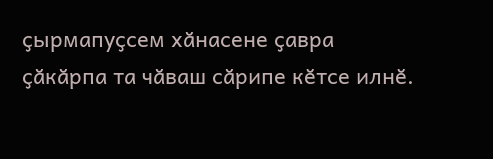ҫырмапуҫсем хӑнасене ҫавра ҫӑкӑрпа та чӑваш сӑрипе кӗтсе илнӗ.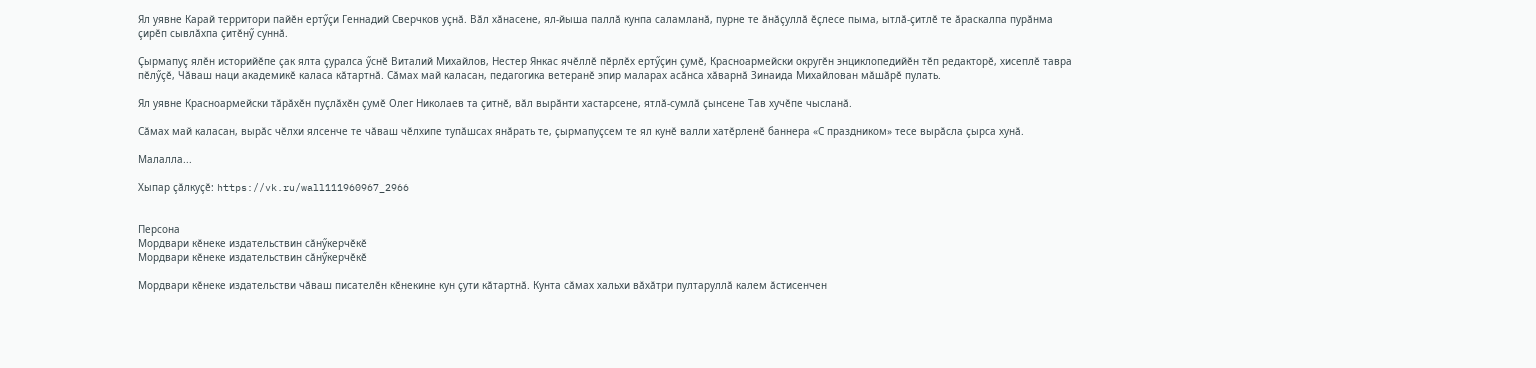Ял уявне Карай территори пайӗн ертӳҫи Геннадий Сверчков уҫнӑ. Вӑл хӑнасене, ял-йыша паллӑ кунпа саламланӑ, пурне те ӑнӑҫуллӑ ӗҫлесе пыма, ытлӑ-ҫитлӗ те ӑраскалпа пурӑнма ҫирӗп сывлӑхпа ҫитӗнӳ суннӑ.

Ҫырмапуҫ ялӗн историйӗпе ҫак ялта ҫуралса ӳснӗ Виталий Михайлов, Нестер Янкас ячӗллӗ пӗрлӗх ертӳҫин ҫумӗ, Красноармейски округӗн энциклопедийӗн тӗп редакторӗ, хисеплӗ тавра пӗлӳҫӗ, Чӑваш наци академикӗ каласа кӑтартнӑ. Сӑмах май каласан, педагогика ветеранӗ эпир маларах асӑнса хӑварнӑ Зинаида Михайлован мӑшӑрӗ пулать.

Ял уявне Красноармейски тӑрӑхӗн пуҫлӑхӗн ҫумӗ Олег Николаев та ҫитнӗ, вӑл вырӑнти хастарсене, ятлӑ-сумлӑ ҫынсене Тав хучӗпе чысланӑ.

Сӑмах май каласан, вырӑс чӗлхи ялсенче те чӑваш чӗлхипе тупӑшсах янӑрать те, ҫырмапуҫсем те ял кунӗ валли хатӗрленӗ баннера «С праздником» тесе вырӑсла ҫырса хунӑ.

Малалла...

Хыпар ҫӑлкуҫӗ: https://vk.ru/wall111960967_2966


Персона
Мордвари кӗнеке издательствин сӑнӳкерчӗкӗ
Мордвари кӗнеке издательствин сӑнӳкерчӗкӗ

Мордвари кӗнеке издательстви чӑваш писателӗн кӗнекине кун ҫути кӑтартнӑ. Кунта сӑмах хальхи вӑхӑтри пултаруллӑ калем ӑстисенчен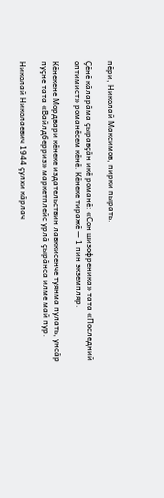пӗри, Николай Максимов, пирки пырать.

Ҫӗнӗ кӑларӑма ҫыравҫӑн икӗ романӗ: «Сон шизофреника» тата «Последний оптимист» романӗсем кӗнӗ. Кӗнеке тиражӗ — 1 пин экземпляр.

Кӗнекене Мордвари кӗнеке издательствин лавккисенче туянма пулать, унсӑр пуҫне тата «Вайлдберриз» маркетплейс урлӑ ҫырӑнса илме май пур.

Николай Николаевич 1944 ҫулхи кӑрлач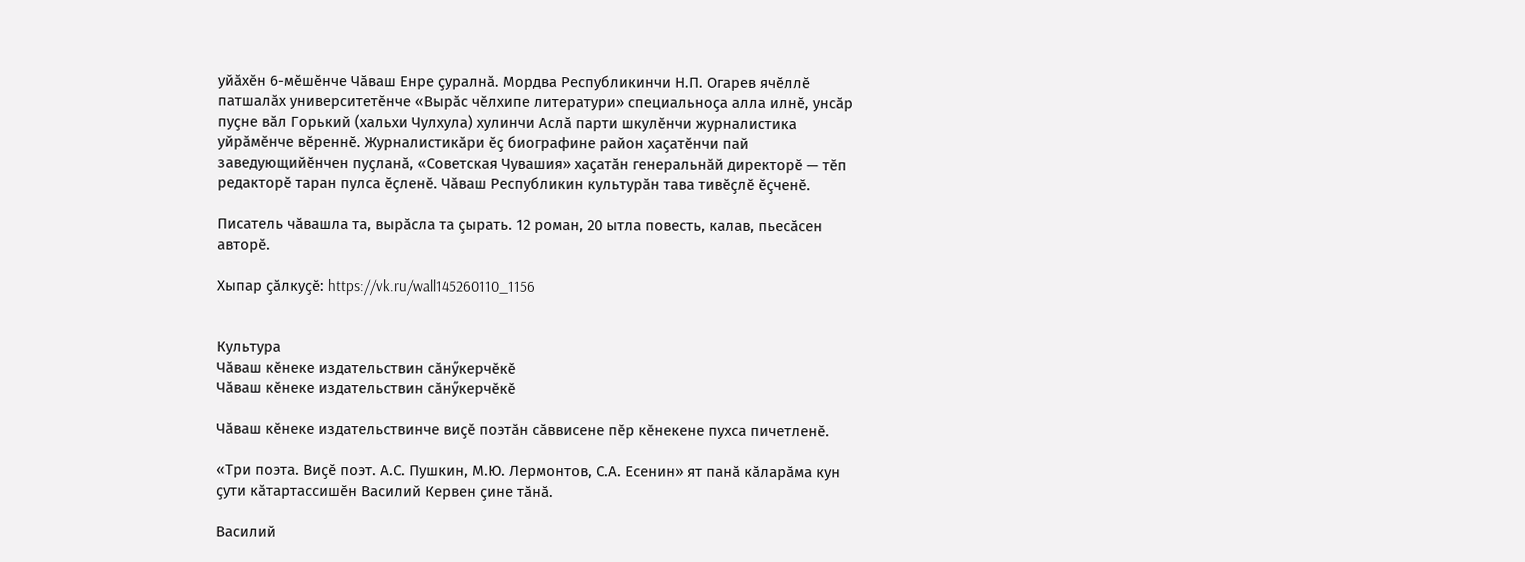уйӑхӗн 6-мӗшӗнче Чӑваш Енре ҫуралнӑ. Мордва Республикинчи Н.П. Огарев ячӗллӗ патшалӑх университетӗнче «Вырӑс чӗлхипе литератури» специальноҫа алла илнӗ, унсӑр пуҫне вӑл Горький (хальхи Чулхула) хулинчи Аслӑ парти шкулӗнчи журналистика уйрӑмӗнче вӗреннӗ. Журналистикӑри ӗҫ биографине район хаҫатӗнчи пай заведующийӗнчен пуҫланӑ, «Советская Чувашия» хаҫатӑн генеральнӑй директорӗ — тӗп редакторӗ таран пулса ӗҫленӗ. Чӑваш Республикин культурӑн тава тивӗҫлӗ ӗҫченӗ.

Писатель чӑвашла та, вырӑсла та ҫырать. 12 роман, 20 ытла повесть, калав, пьесӑсен авторӗ.

Хыпар ҫӑлкуҫӗ: https://vk.ru/wall145260110_1156


Культура
Чӑваш кӗнеке издательствин сӑнӳкерчӗкӗ
Чӑваш кӗнеке издательствин сӑнӳкерчӗкӗ

Чӑваш кӗнеке издательствинче виҫӗ поэтӑн сӑввисене пӗр кӗнекене пухса пичетленӗ.

«Три поэта. Виҫӗ поэт. А.С. Пушкин, М.Ю. Лермонтов, С.А. Есенин» ят панӑ кӑларӑма кун ҫути кӑтартассишӗн Василий Кервен ҫине тӑнӑ.

Василий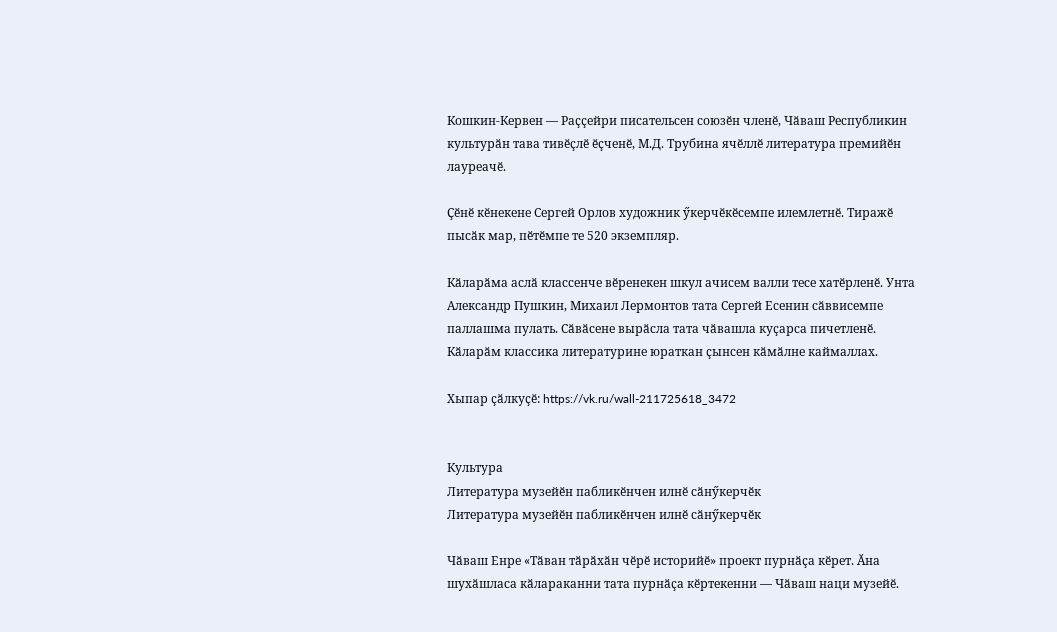Кошкин-Кервен — Раҫҫейри писательсен союзӗн членӗ, Чӑваш Республикин культурӑн тава тивӗҫлӗ ӗҫченӗ, М.Д. Трубина ячӗллӗ литература премийӗн лауреачӗ.

Ҫӗнӗ кӗнекене Сергей Орлов художник ӳкерчӗкӗсемпе илемлетнӗ. Тиражӗ пысӑк мар, пӗтӗмпе те 520 экземпляр.

Кӑларӑма аслӑ классенче вӗренекен шкул ачисем валли тесе хатӗрленӗ. Унта Александр Пушкин, Михаил Лермонтов тата Сергей Есенин сӑввисемпе паллашма пулать. Сӑвӑсене вырӑсла тата чӑвашла куҫарса пичетленӗ. Кӑларӑм классика литературине юраткан ҫынсен кӑмӑлне каймаллах.

Хыпар ҫӑлкуҫӗ: https://vk.ru/wall-211725618_3472


Культура
Литература музейӗн пабликӗнчен илнӗ сӑнӳкерчӗк
Литература музейӗн пабликӗнчен илнӗ сӑнӳкерчӗк

Чӑваш Енре «Тӑван тӑрӑхӑн чӗрӗ историйӗ» проект пурнӑҫа кӗрет. Ӑна шухӑшласа кӑлараканни тата пурнӑҫа кӗртекенни — Чӑваш наци музейӗ.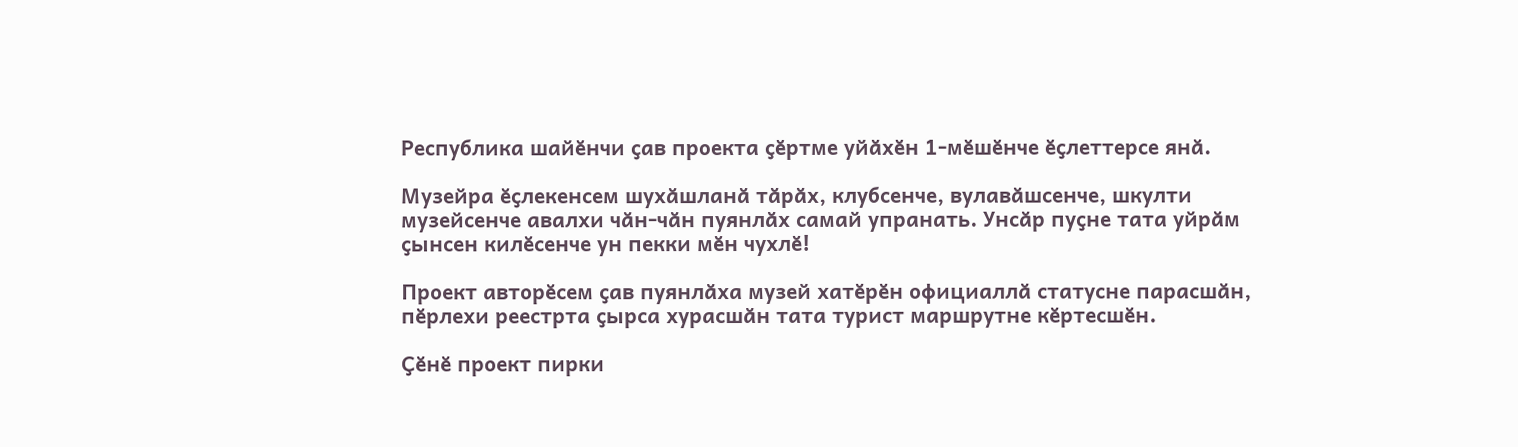Республика шайӗнчи ҫав проекта ҫӗртме уйӑхӗн 1-мӗшӗнче ӗҫлеттерсе янӑ.

Музейра ӗҫлекенсем шухӑшланӑ тӑрӑх, клубсенче, вулавӑшсенче, шкулти музейсенче авалхи чӑн-чӑн пуянлӑх самай упранать. Унсӑр пуҫне тата уйрӑм ҫынсен килӗсенче ун пекки мӗн чухлӗ!

Проект авторӗсем ҫав пуянлӑха музей хатӗрӗн официаллӑ статусне парасшӑн, пӗрлехи реестрта ҫырса хурасшӑн тата турист маршрутне кӗртесшӗн.

Ҫӗнӗ проект пирки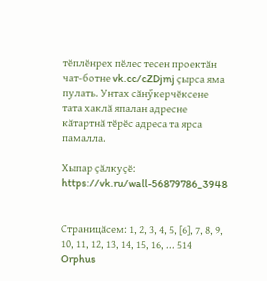тӗплӗнрех пӗлес тесен проектӑн чат-ботне vk.cc/cZDjmj ҫырса яма пулать. Унтах сӑнӳкерчӗксене тата хаклӑ япалан адресне кӑтартнӑ тӗрӗс адреса та ярса памалла.

Хыпар ҫӑлкуҫӗ: https://vk.ru/wall-56879786_3948


Страницӑсем: 1, 2, 3, 4, 5, [6], 7, 8, 9, 10, 11, 12, 13, 14, 15, 16, ... 514
Orphus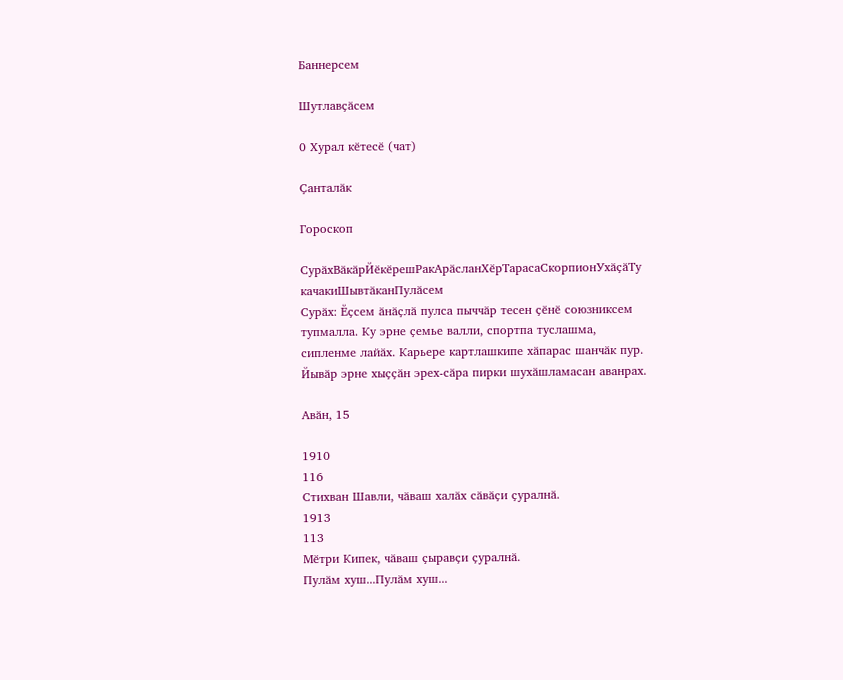Баннерсем

Шутлавҫӑсем

0 Хурал кӗтесӗ (чат)

Ҫанталӑк

Гороскоп

СурӑхВӑкӑрЙӗкӗрешРакАрӑсланХӗрТарасаСкорпионУхӑҫӑТу качакиШывтӑканПулӑсем
Сурӑх: Ӗҫсем ӑнӑҫлӑ пулса пыччӑр тесен ҫӗнӗ союзниксем тупмалла. Ку эрне ҫемье валли, спортпа туслашма, сипленме лайӑх. Карьере картлашкипе хӑпарас шанчӑк пур. Йывӑр эрне хыҫҫӑн эрех-сӑра пирки шухӑшламасан аванрах.

Авӑн, 15

1910
116
Стихван Шавли, чӑваш халӑх сӑвӑҫи ҫуралнӑ.
1913
113
Мӗтри Кипек, чӑваш ҫыравҫи ҫуралнӑ.
Пулӑм хуш...Пулӑм хуш...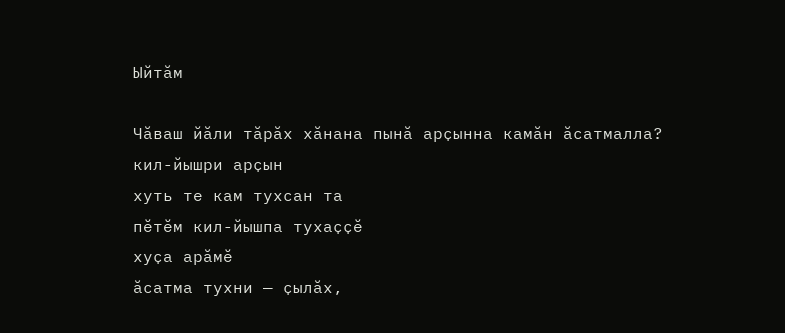Ыйтӑм

Чӑваш йӑли тӑрӑх хӑнана пынӑ арҫынна камӑн ӑсатмалла?
кил-йышри арҫын
хуть те кам тухсан та
пӗтӗм кил-йышпа тухаҫҫӗ
хуҫа арӑмӗ
ӑсатма тухни — ҫылӑх,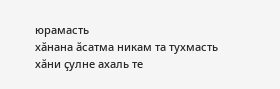юрамасть
хӑнана ӑсатма никам та тухмасть
хӑни ҫулне ахаль те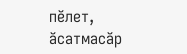пӗлет, ӑсатмасӑр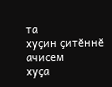та
хуҫин ҫитӗннӗ ачисем
хуҫа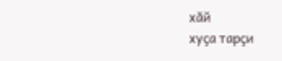хӑй
хуҫа тарҫи